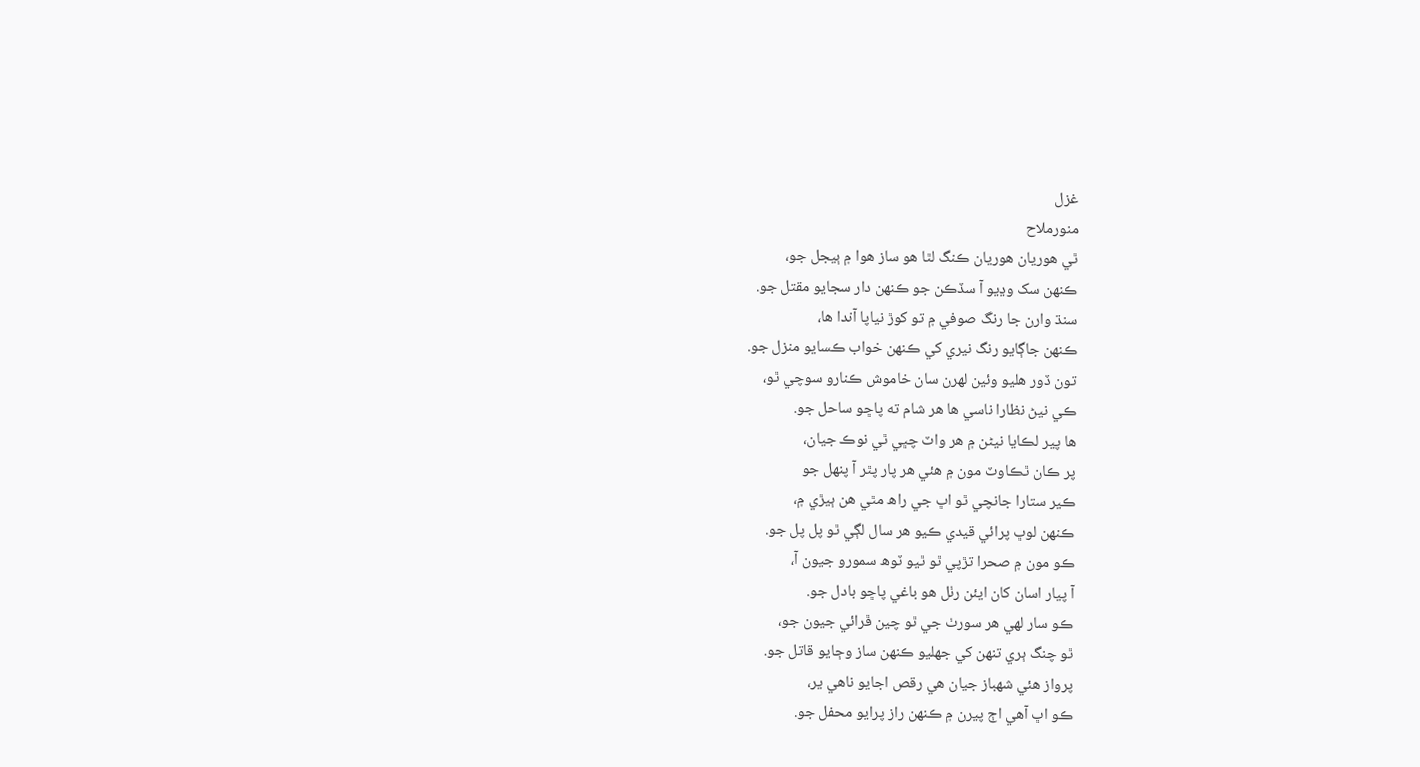غزل
منورملاح
ٿي ھوريان ھوريان ڪنگ لٿا ھو ساز ھوا ۾ ٻيجل جو،
ڪنھن سک وڍيو آ سڏڪن جو ڪنھن دار سجايو مقتل جو.
سنڌ وارن جا رنگ صوفي ۾ تو کوڙ نياپا آندا ھا،
ڪنھن جاڳايو رنگ نيري کي ڪنھن خواب ڪسايو منزل جو.
تون ڏور ھليو وئين لھرن سان خاموش ڪنارو سوچي ٿو،
ڪي نيڻ نظارا ناسي ھا ھر شام ته پاڇو ساحل جو.
ھا پير لڪايا نيڻن ۾ ھر واٽ چڀي ٿي نوڪ جيان،
پر ڪان ٿڪاوٽ مون ۾ ھئي ھر پار پٿر آ پنھل جو
ڪير ستارا جانچي ٿو اڀ جي راھ مٿي ھن ٻيڙي ۾،
ڪنھن لوڀ پرائي قيدي ڪيو ھر سال لڳي ٿو پل پل جو.
ڪو مون ۾ صحرا تڙپي ٿو ٿيو ٽوھ سمورو جيون آ،
آ پيار اسان کان ايئن رٺل ھو باغي پاڇو بادل جو.
ڪو سار لھي ھر سورٺ جي ٿو چين ڦرائي جيون جو،
ٿو چنگ ٻري تنھن کي جھليو ڪنھن ساز وڄايو قاتل جو.
پرواز ھئي شھباز جيان ھي رقص اجايو ناھي ير،
ڪو اڀ آھي اڄ پيرن ۾ ڪنھن راز پرايو محفل جو.